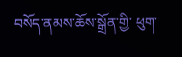བསོད་ནམས་ཆོས་སྒྲོན་གྱི་ ཕུག་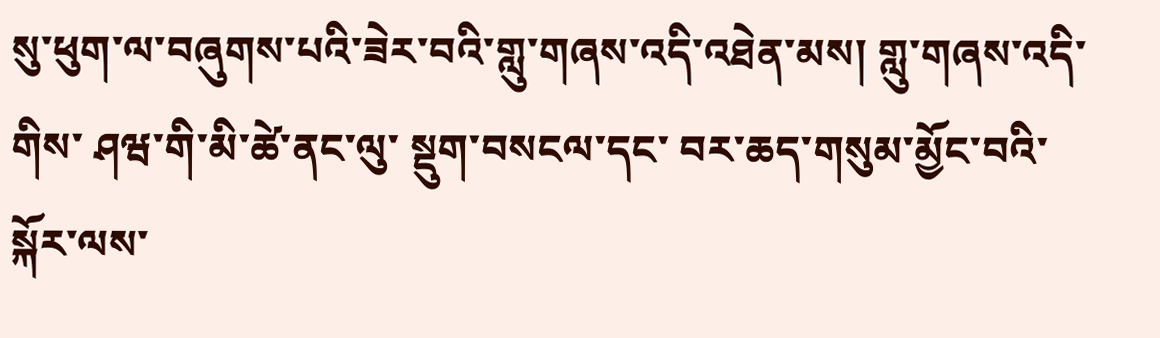སུ་ཕུག་ལ་བཞུགས་པའི་ཟེར་བའི་གླུ་གཞས་འདི་འཐེན་མས། གླུ་གཞས་འདི་གིས་ ཤཝ་གི་མི་ཚེ་ནང་ལུ་ སྡུག་བསངལ་དང་ བར་ཆད་གསུམ་མྱོང་བའི་སྐོར་ལས་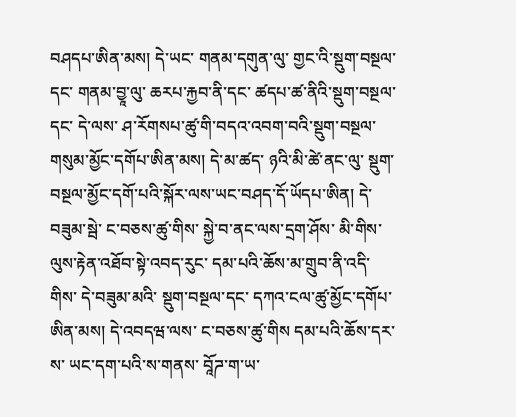བཤདཔ་ཨིན་མས། དེ་ཡང་ གནམ་དགུན་ལུ་ གྱང་འི་སྡུག་བསྔལ་དང་ གནམ་བྱཱ་ལུ་ ཆརཔ་རྐྱབ་ནི་དང་ ཚདཔ་ཚ་ནིའི་སྡུག་བསྔལ་དང་ དེ་ལས་ ཤ་རོགསཔ་ཚུ་གི་བདའ་འབག་བའི་སྡུག་བསྔལ་གསུམ་མྱོང་དགོཔ་ཨིན་མས། དེ་མ་ཚད་ ཉའི་མི་ཚེ་ནང་ལུ་ སྡུག་བསྔལ་མྱོང་དགོ་པའི་སྐོར་ལས་ཡང་བཤད་དོ་ཡོདཔ་ཨིན། དེ་བཟུམ་སྦེ་ ང་བཅས་ཚུ་གིས་ སྐྱེ་བ་ནང་ལས་དྲག་ཤོས་ མི་གིས་ལུས་རྟེན་འཐོབ་སྟེ་འབད་རུང་ དམ་པའི་ཆོས་མ་གྲུབ་ནི་འདི་གིས་ དེ་བཟུམ་མའི་ སྡུག་བསྔལ་དང་ དཀའ་ངལ་ཚུ་མྱོང་དགོཔ་ཨིན་མས། དེ་འབདཝ་ལས་ ང་བཅས་ཚུ་གིས དམ་པའི་ཆོས་དར་ས་ ཡང་དག་པའི་ས་གནས་ བཱོཌ་ག་ཡ་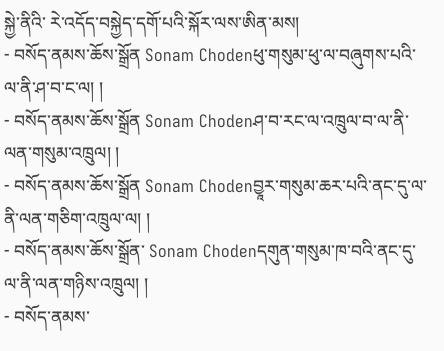སྐྱེ་ནིའི་ རེ་འདོད་བསྐྱེད་དགོ་པའི་སྐོར་ལས་ཨིན་མས།
- བསོད་ནམས་ཆོས་སྒྲོན Sonam Chodenཕུ་གསུམ་ཕུ་ལ་བཞུགས་པའི་ལ་ནི་ཤ་བ་ང་ལ། །
- བསོད་ནམས་ཆོས་སྒྲོན Sonam Chodenཤ་བ་རང་ལ་འཁྲུལ་བ་ལ་ནི་ལན་གསུམ་འཁྲུལ། །
- བསོད་ནམས་ཆོས་སྒྲོན Sonam Chodenབྱཱར་གསུམ་ཆར་པའི་ནང་དུ་ལ་ནི་ལན་གཅིག་འཁྲུལ་ལ། །
- བསོད་ནམས་ཆོས་སྒྲོན་ Sonam Chodenདགུན་གསུམ་ཁ་བའི་ནང་དུ་ལ་ནི་ལན་གཉིས་འཁྲུལ། །
- བསོད་ནམས་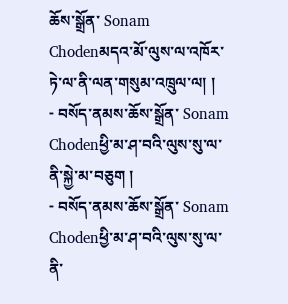ཆོས་སྒྲོན་ Sonam Chodenམདའ་མོ་ལུས་ལ་འཁོར་ཏེ་ལ་ནི་ལན་གསུམ་འཁྲུལ་ལ། །
- བསོད་ནམས་ཆོས་སྒྲོན་ Sonam Chodenཕྱི་མ་ཤ་བའི་ལུས་སུ་ལ་ནི་སྐྱེ་མ་བཅུག །
- བསོད་ནམས་ཆོས་སྒྲོན་ Sonam Chodenཕྱི་མ་ཤ་བའི་ལུས་སུ་ལ་ནི་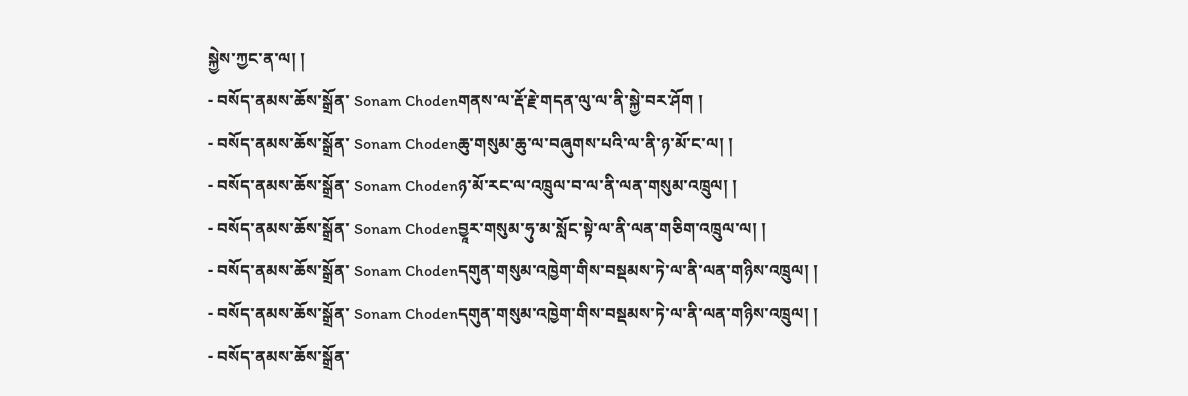སྐྱེས་ཀྱང་ན་ལ། །
- བསོད་ནམས་ཆོས་སྒྲོན་ Sonam Chodenགནས་ལ་རྡོ་རྗེ་གདན་ལུ་ལ་ནི་སྐྱེ་བར་ཤོག །
- བསོད་ནམས་ཆོས་སྒྲོན་ Sonam Chodenཆུ་གསུམ་ཆུ་ལ་བཞུགས་པའི་ལ་ནི་ཉ་མོ་ང་ལ། །
- བསོད་ནམས་ཆོས་སྒྲོན་ Sonam Chodenཉ་མོ་རང་ལ་འཁྲུལ་བ་ལ་ནི་ལན་གསུམ་འཁྲུལ། །
- བསོད་ནམས་ཆོས་སྒྲོན་ Sonam Chodenབྱཱར་གསུམ་ཧུ་མ་སློང་སྟེ་ལ་ནི་ལན་གཅིག་འཁྲུལ་ལ། །
- བསོད་ནམས་ཆོས་སྒྲོན་ Sonam Chodenདགུན་གསུམ་འཁྱེག་གིས་བསྡམས་ཏེ་ལ་ནི་ལན་གཉིས་འཁྲུལ། །
- བསོད་ནམས་ཆོས་སྒྲོན་ Sonam Chodenདགུན་གསུམ་འཁྱེག་གིས་བསྡམས་ཏེ་ལ་ནི་ལན་གཉིས་འཁྲུལ། །
- བསོད་ནམས་ཆོས་སྒྲོན་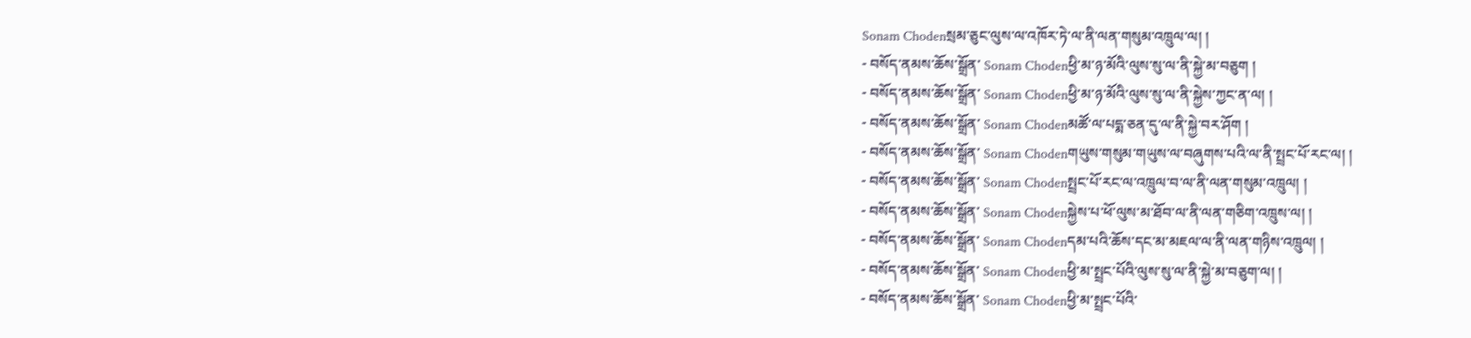Sonam Chodenསྲམ་ཅུང་ལུས་ལ་འཁོར་ཏེ་ལ་ནི་ལན་གསུམ་འཁྲུལ་ལ། །
- བསོད་ནམས་ཆོས་སྒྲོན་ Sonam Chodenཕྱི་མ་ཉ་མོའི་ལུས་སུ་ལ་ནི་སྐྱེ་མ་བཅུག །
- བསོད་ནམས་ཆོས་སྒྲོན་ Sonam Chodenཕྱི་མ་ཉ་མོའི་ལུས་སུ་ལ་ནི་སྐྱེས་ཀྱང་ན་ལ། །
- བསོད་ནམས་ཆོས་སྒྲོན་ Sonam Chodenམཚོ་ལ་པདྨ་ཅན་དུ་ལ་ནི་སྐྱེ་བར་ཤོག །
- བསོད་ནམས་ཆོས་སྒྲོན་ Sonam Chodenགཡུས་གསུམ་གཡུས་ལ་བཞུགས་པའི་ལ་ནི་སྤྲང་པོ་རང་ལ། །
- བསོད་ནམས་ཆོས་སྒྲོན་ Sonam Chodenསྤྲང་པོ་རང་ལ་འཁྲུལ་བ་ལ་ནི་ལན་གསུམ་འཁྲུལ། །
- བསོད་ནམས་ཆོས་སྒྲོན་ Sonam Chodenསྐྱེས་པ་ཕོ་ལུས་མ་ཐོབ་ལ་ནི་ལན་གཅིག་འཁྲུས་ལ། །
- བསོད་ནམས་ཆོས་སྒྲོན་ Sonam Chodenདམ་པའི་ཆོས་དང་མ་མཇལ་ལ་ནི་ལན་གཉིས་འཁྲུལ། །
- བསོད་ནམས་ཆོས་སྒྲོན་ Sonam Chodenཕྱི་མ་སྤྲང་པོའི་ལུས་སུ་ལ་ནི་སྐྱེ་མ་བཅུག་ལ། །
- བསོད་ནམས་ཆོས་སྒྲོན་ Sonam Chodenཕྱི་མ་སྤྲང་པོའི་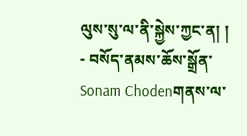ལུས་སུ་ལ་ནི་སྐྱེས་ཀྱང་ན། །
- བསོད་ནམས་ཆོས་སྒྲོན་ Sonam Chodenགནས་ལ་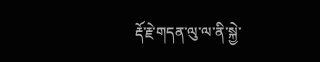རྡོ་རྗེ་གདན་ལུ་ལ་ནི་སྐྱེ་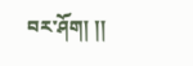བར་ཤོག། །།